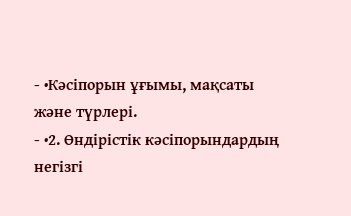- •Кәсіпорын ұғымы, мақсаты және түрлері.
- •2. Өндірістік кәсіпорындардың негізгі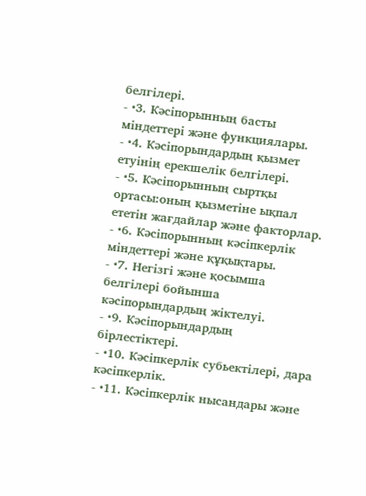белгілері.
- •3. Кәсіпорынның басты міндеттері және функциялары.
- •4. Кәсіпорындардың қызмет етуінің ерекшелік белгілері.
- •5. Кәсіпорынның сыртқы ортасы:оның қызметіне ықпал ететін жағдайлар және факторлар.
- •6. Кәсіпорынның кәсіпкерлік міндеттері және құқықтары.
- •7. Негізгі және қосымша белгілері бойынша кәсіпорындардың жіктелуі.
- •9. Кәсіпорындардың бірлестіктері.
- •10. Кәсіпкерлік субьектілері, дара кәсіпкерлік.
- •11. Кәсіпкерлік нысандары және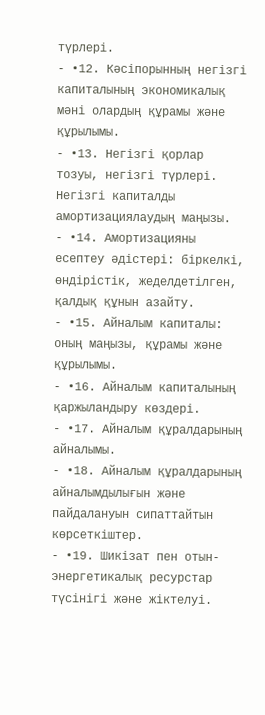түрлері.
- •12. Кәсіпорынның негізгі капиталының экономикалық мәні олардың құрамы және құрылымы.
- •13. Негізгі қорлар тозуы, негізгі түрлері. Негізгі капиталды амортизациялаудың маңызы.
- •14. Амортизацияны есептеу әдістері: біркелкі, өндірістік, жеделдетілген, қалдық құнын азайту.
- •15. Айналым капиталы: оның маңызы, құрамы және құрылымы.
- •16. Айналым капиталының қаржыландыру көздері.
- •17. Айналым құралдарының айналымы.
- •18. Айналым құралдарының айналымдылығын және пайдалануын сипаттайтын көрсеткіштер.
- •19. Шикізат пен отын-энергетикалық ресурстар түсінігі және жіктелуі.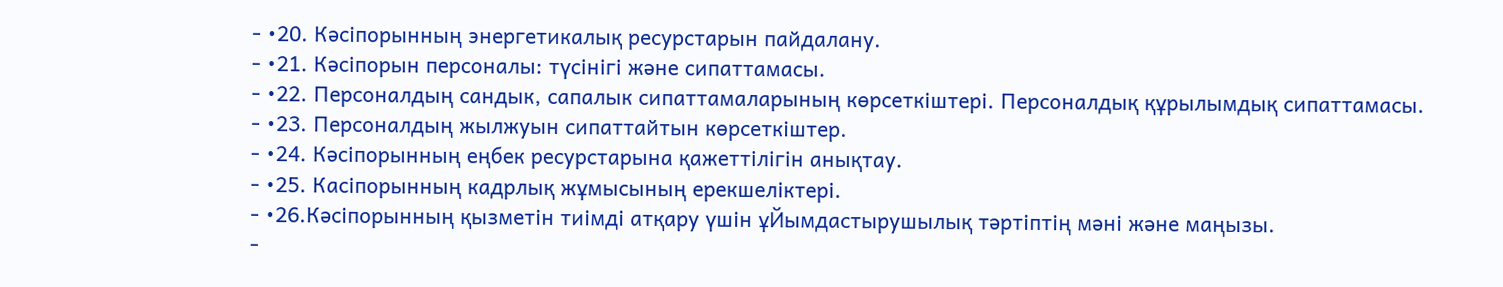- •20. Кәсіпорынның энергетикалық ресурстарын пайдалану.
- •21. Кәсіпорын персоналы: түсінігі және сипаттамасы.
- •22. Персоналдың сандык, сапалык сипаттамаларының көрсеткіштері. Персоналдық құрылымдық сипаттамасы.
- •23. Персоналдың жылжуын сипаттайтын көрсеткіштер.
- •24. Кәсіпорынның еңбек ресурстарына қажеттілігін анықтау.
- •25. Касіпорынның кадрлық жұмысының ерекшеліктері.
- •26.Кәсіпорынның қызметін тиімді атқару үшін ұЙымдастырушылық тәртіптің мәні және маңызы.
-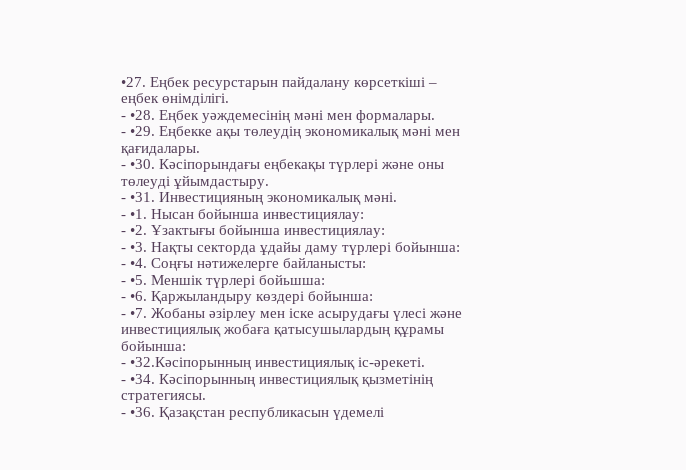•27. Еңбек ресурстарын пайдалану көрсеткіші – еңбек өнімділігі.
- •28. Еңбек уәждемесінің мәні мен формалары.
- •29. Еңбекке ақы төлеудің экономикалық мәні мен қағидалары.
- •30. Кәсіпорындағы еңбекақы түрлері және оны төлеуді ұйымдастыру.
- •31. Инвестицияның экономикалық мәні.
- •1. Нысан бойынша инвестициялау:
- •2. Ұзактығы бойынша инвестициялау:
- •3. Нақты секторда ұдайы даму түрлері бойынша:
- •4. Соңғы нәтижелерге байланысты:
- •5. Меншік түрлері бойьшша:
- •6. Қаржыландыру көздері бойынша:
- •7. Жобаны әзірлеу мен іске асырудағы үлесі және инвестициялық жобаға қатысушылардың құрамы бойынша:
- •32.Кәсіпорынның инвестициялық іс-әрекеті.
- •34. Кәсіпорынның инвестициялық қызметінің стратегиясы.
- •36. Қазақстан республикасын үдемелі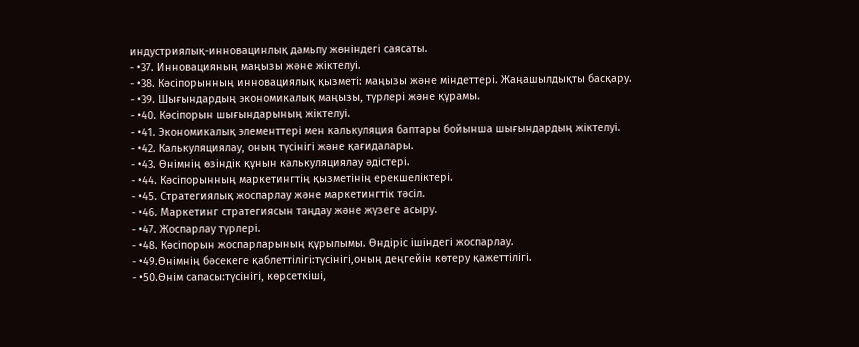индустриялық-инновацинлық дамьпу жөніндегі саясаты.
- •37. Инновацияның маңызы және жіктелуі.
- •38. Кәсіпорынның инновациялық қызметі: маңызы және міндеттері. Жаңашылдықты басқару.
- •39. Шығындардың экономикалық маңызы, түрлері және құрамы.
- •40. Кәсіпорын шығындарының жіктелуі.
- •41. Экономикалық элементтері мен калькуляция баптары бойынша шығындардың жіктелуі.
- •42. Калькуляциялау, оның түсінігі және қағидалары.
- •43. Өнімнің өзіндік құнын калькуляциялау әдістері.
- •44. Кәсіпорынның маркетингтің қызметінің ерекшеліктері.
- •45. Стратегиялық жоспарлау және маркетингтік тәсіл.
- •46. Маркетинг стратегиясын таңдау және жүзеге асыру.
- •47. Жоспарлау түрлері.
- •48. Кәсіпорын жоспарларының құрылымы. Өндіріс ішіндегі жоспарлау.
- •49.Өнімнің бәсекеге қаблеттілігі:түсінігі,оның деңгейін көтеру қажеттілігі.
- •50.Өнім сапасы:түсінігі, көрсеткіші,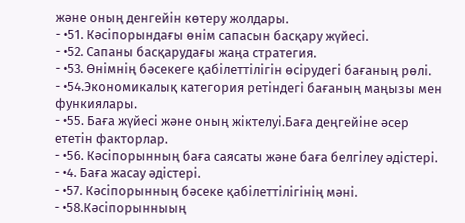және оның денгейін көтеру жолдары.
- •51. Кәсіпорындағы өнім сапасын басқару жүйесі.
- •52. Сапаны басқарудағы жаңа стратегия.
- •53. Өнімнің бәсекеге қабілеттілігін өсірудегі бағаның рөлі.
- •54.Экономикалық категория ретіндегі бағаның маңызы мен функиялары.
- •55. Баға жүйесі және оның жіктелуі.Баға деңгейіне әсер ететін факторлар.
- •56. Кәсіпорынның баға саясаты және баға белгілеу әдістері.
- •4. Баға жасау әдістері.
- •57. Кәсіпорынның бәсеке қабілеттілігінің мәні.
- •58.Кәсіпорынныың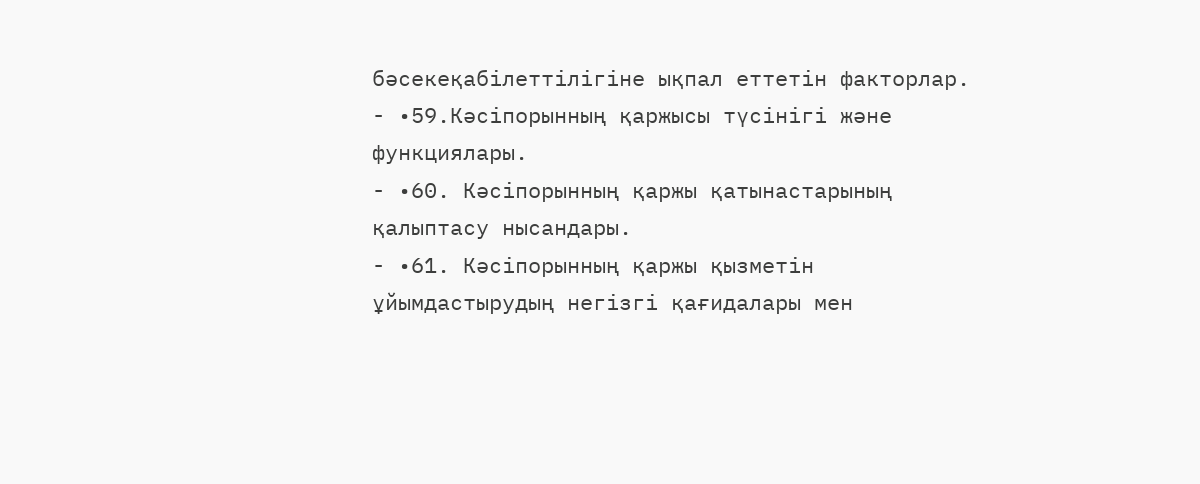бәсекеқабілеттілігіне ықпал еттетін факторлар.
- •59.Кәсіпорынның қаржысы түсінігі және функциялары.
- •60. Кәсіпорынның қаржы қатынастарының қалыптасу нысандары.
- •61. Кәсіпорынның қаржы қызметін ұйымдастырудың негізгі қағидалары мен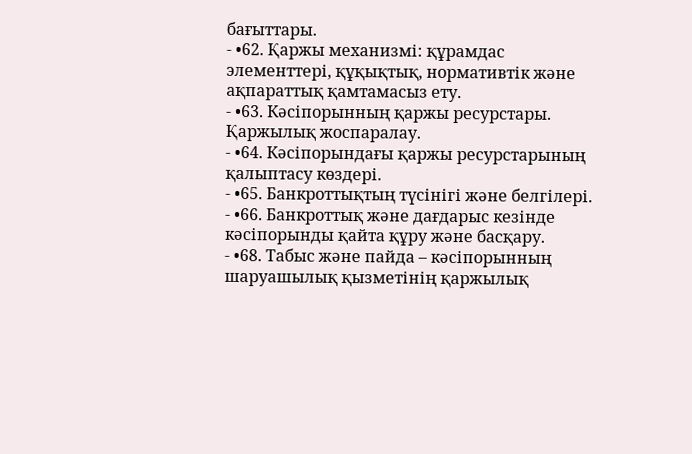бағыттары.
- •62. Қаржы механизмі: құрамдас элементтері, құқықтық, нормативтік және ақпараттық қамтамасыз ету.
- •63. Кәсіпорынның қаржы ресурстары. Қаржылық жоспаралау.
- •64. Кәсіпорындағы қаржы ресурстарының қалыптасу көздері.
- •65. Банкроттықтың түсінігі және белгілері.
- •66. Банкроттық және дағдарыс кезінде кәсіпорынды қайта құру және басқару.
- •68. Табыс және пайда – кәсіпорынның шаруашылық қызметінің қаржылық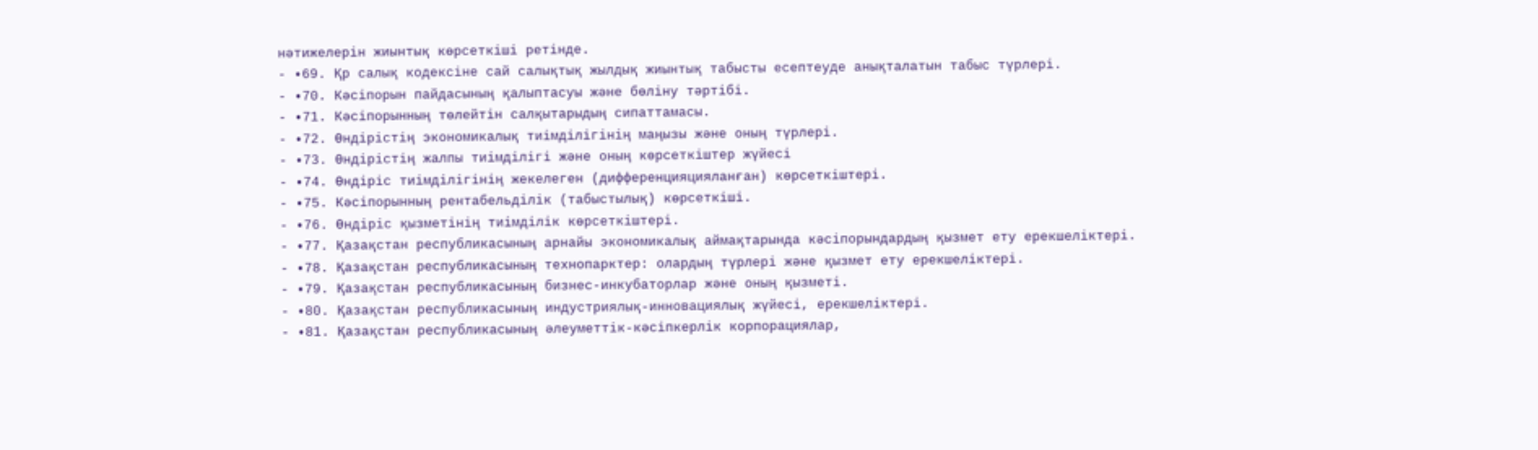нәтижелерін жиынтық көрсеткіші ретінде.
- •69. Қр салық кодексіне сай салықтық жылдық жиынтық табысты есептеуде анықталатын табыс түрлері.
- •70. Кәсіпорын пайдасының қалыптасуы және бөліну тәртібі.
- •71. Кәсіпорынның төлейтін салқытарыдың сипаттамасы.
- •72. Өндірістің экономикалық тиімділігінің маңызы және оның түрлері.
- •73. Өндірістің жалпы тиімділігі және оның көрсеткіштер жүйесі
- •74. Өндіріс тиімділігінің жекелеген (дифференцияцияланған) көрсеткіштері.
- •75. Кәсіпорынның рентабельділік (табыстылық) көрсеткіші.
- •76. Өндіріс қызметінің тиімділік көрсеткіштері.
- •77. Қазақстан республикасының арнайы экономикалық аймақтарында кәсіпорындардың қызмет ету ерекшеліктері.
- •78. Қазақстан республикасының технопарктер: олардың түрлері және қызмет ету ерекшеліктері.
- •79. Қазақстан республикасының бизнес-инкубаторлар және оның қызметі.
- •80. Қазақстан республикасының индустриялық-инновациялық жүйесі, ерекшеліктері.
- •81. Қазақстан республикасының әлеуметтік-кәсіпкерлік корпорациялар,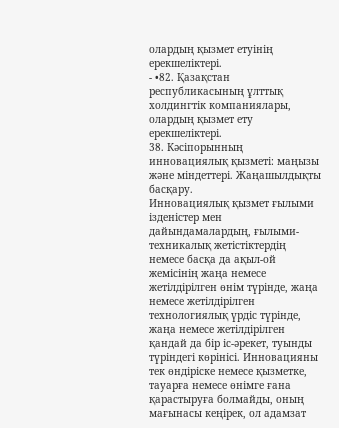олардың қызмет етуінің ерекшеліктері.
- •82. Қазақстан республикасының ұлттық холдингтік компаниялары, олардың қызмет ету ерекшеліктері.
38. Кәсіпорынның инновациялық қызметі: маңызы және міндеттері. Жаңашылдықты басқару.
Инновациялық қызмет ғылыми ізденістер мен дайындамалардың, ғылыми-техникалық жетістіктердің немесе басқа да ақыл-ой жемісінің жаңа немесе жетілдірілген өнім түрінде, жаңа немесе жетілдірілген технологиялық үрдіс түрінде, жаңа немесе жетілдірілген қандай да бір іс-әрекет, туынды түріндегі көрінісі. Инновацияны тек өндіріске немесе қызметке, тауарға немесе өнімге ғана қарастыруға болмайды, оның мағынасы кеңірек, ол адамзат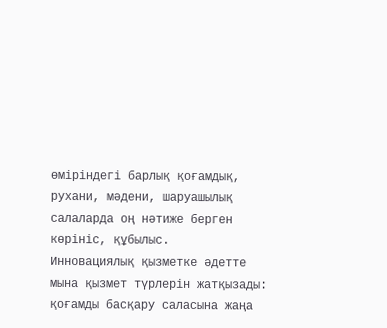өміріндегі барлық қоғамдық, рухани, мәдени, шаруашылық салаларда оң нәтиже берген көрініс, құбылыс.
Инновациялық қызметке әдетте мына қызмет түрлерін жатқызады:
қоғамды басқару саласына жаңа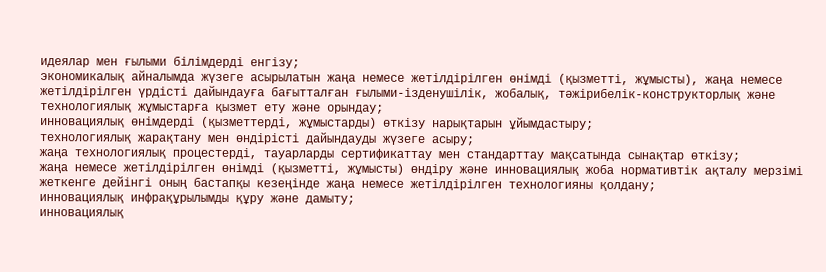идеялар мен ғылыми білімдерді енгізу;
экономикалық айналымда жүзеге асырылатын жаңа немесе жетілдірілген өнімді (қызметті, жұмысты), жаңа немесе жетілдірілген үрдісті дайындауға бағытталған ғылыми-ізденушілік, жобалық, тәжірибелік-конструкторлық және технологиялық жұмыстарға қызмет ету және орындау;
инновациялық өнімдерді (қызметтерді, жұмыстарды) өткізу нарықтарын ұйымдастыру;
технологиялық жарақтану мен өндірісті дайындауды жүзеге асыру;
жаңа технологиялық процестерді, тауарларды сертификаттау мен стандарттау мақсатында сынақтар өткізу;
жаңа немесе жетілдірілген өнімді (қызметті, жұмысты) өндіру және инновациялық жоба нормативтік ақталу мерзімі жеткенге дейінгі оның бастапқы кезеңінде жаңа немесе жетілдірілген технологияны қолдану;
инновациялық инфрақұрылымды құру және дамыту;
инновациялық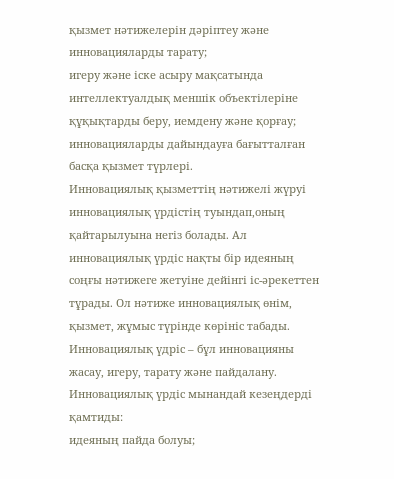қызмет нәтижелерін дәріптеу және инновацияларды тарату;
игеру және іске асыру мақсатында интеллектуалдық меншік объектілеріне құқықтарды беру, иемдену және қорғау;
инновацияларды дайындауға бағытталған басқа қызмет түрлері.
Инновациялық қызметтің нәтижелі жүруі инновациялық үрдістің туындап,оның қайтарылуына негіз болады. Ал инновациялық үрдіс нақты бір идеяның соңғы нәтижеге жетуіне дейінгі іс-әрекеттен тұрады. Ол нәтиже инновациялық өнім, қызмет, жұмыс түрінде көрініс табады.
Инновациялық үдріс – бұл инновацияны жасау, игеру, тарату және пайдалану.
Инновациялық үрдіс мынандай кезеңдерді қамтиды:
идеяның пайда болуы;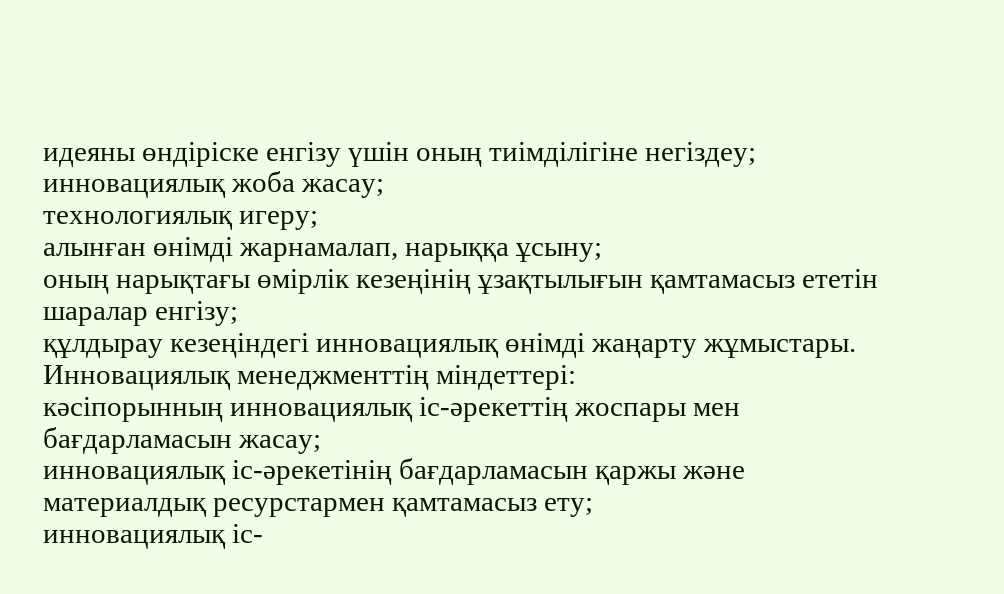идеяны өндіріске енгізу үшін оның тиімділігіне негіздеу;
инновациялық жоба жасау;
технологиялық игеру;
алынған өнімді жарнамалап, нарыққа ұсыну;
оның нарықтағы өмірлік кезеңінің ұзақтылығын қамтамасыз ететін шаралар енгізу;
құлдырау кезеңіндегі инновациялық өнімді жаңарту жұмыстары.
Инновациялық менеджменттің міндеттері:
кәсіпорынның инновациялық іс-әрекеттің жоспары мен бағдарламасын жасау;
инновациялық іс-әрекетінің бағдарламасын қаржы және материалдық ресурстармен қамтамасыз ету;
инновациялық іс-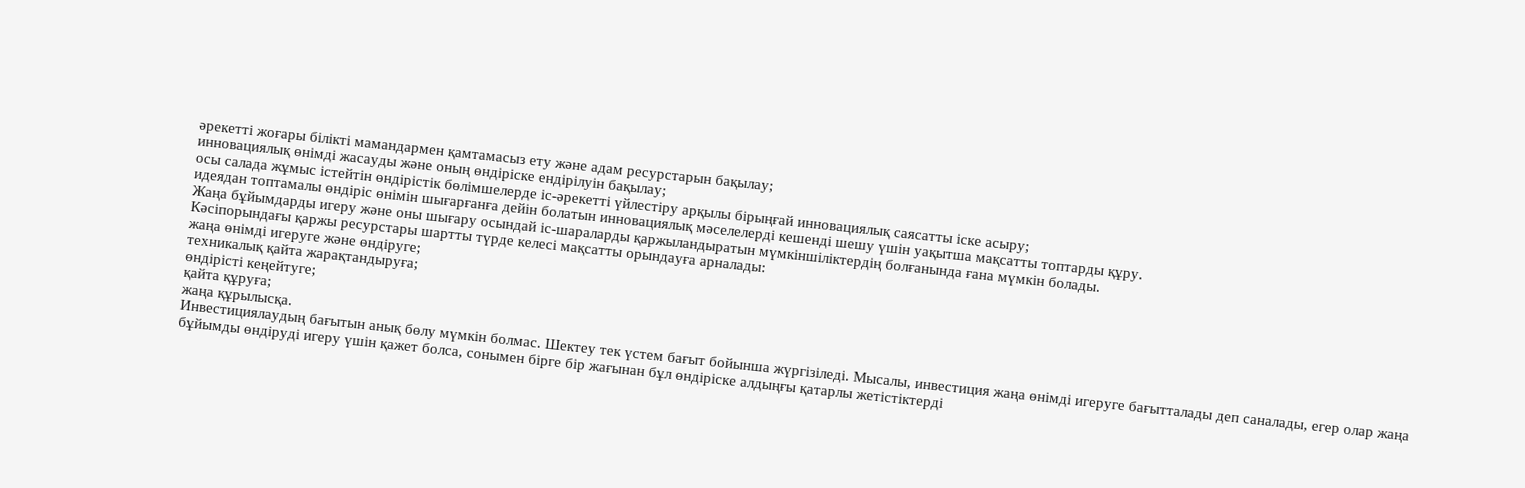әрекетті жоғары білікті мамандармен қамтамасыз ету және адам ресурстарын бақылау;
инновациялық өнімді жасауды және оның өндіріске ендірілуін бақылау;
осы салада жұмыс істейтін өндірістік бөлімшелерде іс-әрекетті үйлестіру арқылы бірыңғай инновациялық саясатты іске асыру;
идеядан топтамалы өндіріс өнімін шығарғанға дейін болатын инновациялық мәселелерді кешенді шешу үшін уақытша мақсатты топтарды құру.
Жаңа бұйымдарды игеру және оны шығару осындай іс-шараларды қаржыландыратын мүмкіншіліктердің болғанында ғана мүмкін болады.
Кәсіпорындағы қаржы ресурстары шартты түрде келесі мақсатты орындауға арналады:
жаңа өнімді игеруге және өндіруге;
техникалық қайта жарақтандыруға;
өндірісті кеңейтуге;
қайта құруға;
жаңа құрылысқа.
Инвестициялаудың бағытын анық бөлу мүмкін болмас. Шектеу тек үстем бағыт бойынша жүргізіледі. Мысалы, инвестиция жаңа өнімді игеруге бағытталады деп саналады, егер олар жаңа бұйымды өндіруді игеру үшін қажет болса, сонымен бірге бір жағынан бұл өндіріске алдыңғы қатарлы жетістіктерді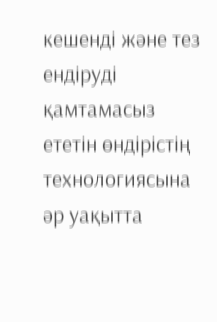кешенді және тез ендіруді қамтамасыз ететін өндірістің технологиясына әр уақытта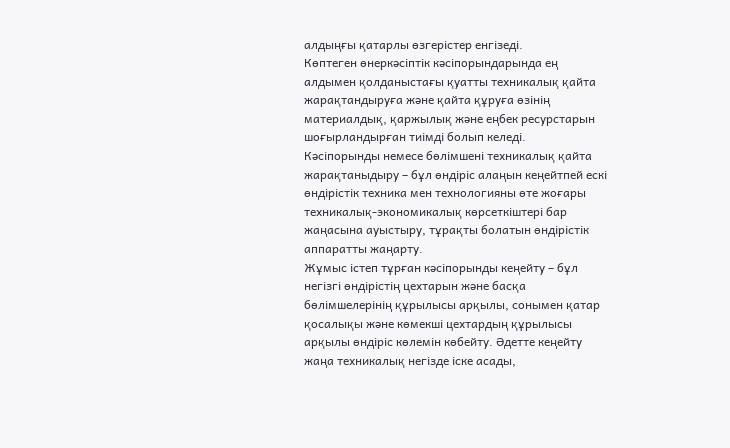алдыңғы қатарлы өзгерістер енгізеді.
Көптеген өнеркәсіптік кәсіпорындарында ең алдымен қолданыстағы қуатты техникалық қайта жарақтандыруға және қайта құруға өзінің материалдық, қаржылық және еңбек ресурстарын шоғырландырған тиімді болып келеді.
Кәсіпорынды немесе бөлімшені техникалық қайта жарақтаныдыру – бұл өндіріс алаңын кеңейтпей ескі өндірістік техника мен технологияны өте жоғары техникалық-экономикалық көрсеткіштері бар жаңасына ауыстыру, тұрақты болатын өндірістік аппаратты жаңарту.
Жұмыс істеп тұрған кәсіпорынды кеңейту – бұл негізгі өндірістің цехтарын және басқа бөлімшелерінің құрылысы арқылы, сонымен қатар қосалықы және көмекші цехтардың құрылысы арқылы өндіріс көлемін көбейту. Әдетте кеңейту жаңа техникалық негізде іске асады,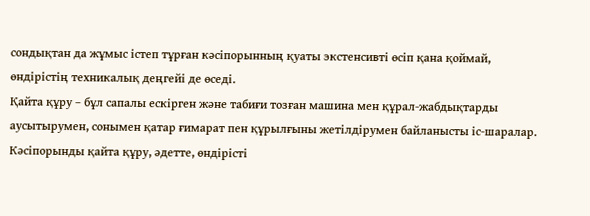сондықтан да жұмыс істеп тұрған кәсіпорынның қуаты экстенсивті өсіп қана қоймай, өндірістің техникалық деңгейі де өседі.
Қайта құру – бұл сапалы ескірген және табиғи тозған машина мен құрал-жабдықтарды аусытырумен, сонымен қатар ғимарат пен құрылғыны жетілдірумен байланысты іс-шаралар. Кәсіпорынды қайта құру, әдетте, өндірісті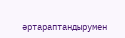әртараптандырумен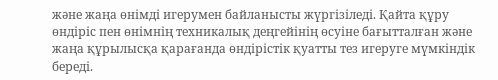және жаңа өнімді игерумен байланысты жүргізіледі. Қайта құру өндіріс пен өнімнің техникалық деңгейінің өсуіне бағытталған және жаңа құрылысқа қарағанда өндірістік қуатты тез игеруге мүмкіндік береді.